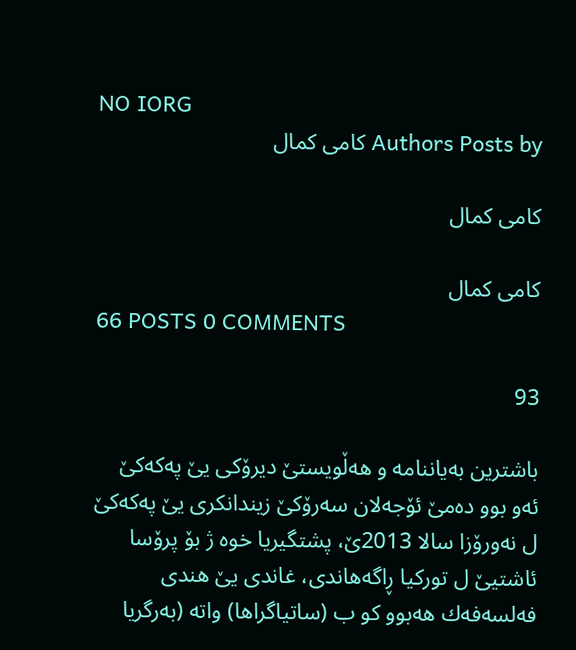NO IORG
Authors Posts by كامی كمال

كامی كمال

كامی كمال
66 POSTS 0 COMMENTS

93

باشترین به‌یاننامه‌ و هه‌ڵویستێ دیرۆكى یێ په‌كه‌كێ ئه‌و بوو ده‌مێ ئۆجه‌لان سه‌رۆكێ زیندانكری یێ په‌كه‌كێ ل نه‌ورۆزا سالا 2013ێ، پشتگیریا خوه‌ ژ بۆ پرۆسا ئاشتیێ ل توركیا ڕاگه‌هاندى، غاندى یێ هندى فه‌لسه‌فه‌ك هه‌بوو كو ب (ساتیاگراها) واته‌ (به‌رگریا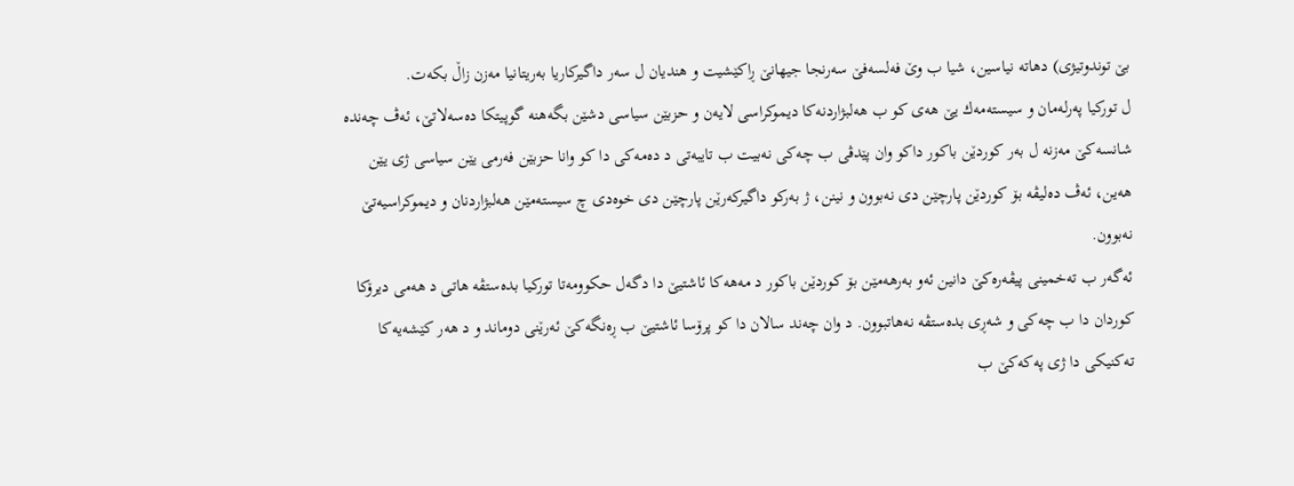بێ توندوتیژی) دهاته‌ نیاسین، شیا ب وێ فه‌لسه‌فێ سه‌رنجا جیهانێ ڕاكێشیت و هندیان ل سه‌ر داگیركاریا به‌ریتانیا مه‌زن زاڵ بكه‌ت.
ل توركیا په‌رله‌مان و سیسته‌مه‌ك یێ هه‌ی كو ب هه‌لبژاردنه‌كا دیموكراسى لایه‌ن و حزبێن سیاسى دشێن بگه‌هنه‌ گوپیتكا ده‌سه‌لاتێ، ئه‌ڤ چه‌نده‌ شانسه‌كێ مه‌زنه‌ ل به‌ر كوردێن باكور داكو وان پێدڤى ب چه‌كى نه‌بیت ب تایبه‌تی د ده‌مه‌كی دا كو وانا حزبێن فه‌رمى یێن سیاسى ژی یێن هه‌ین، ئه‌ڤ ده‌لیڤه‌ بۆ كوردێن پارچێن دی نه‌بوون و نینن، ژ به‌ركو داگیركه‌رێن پارچێن دی خوه‌دى چ سیسته‌مێن هه‌لبژاردنان و دیموكراسیه‌تێ نه‌بوون.
ئه‌گه‌ر ب ته‌خمینى پیڤه‌ره‌كێ دانین ئه‌و به‌رهه‌مێن بۆ كوردێن باكور د مه‌هه‌كا ئاشتیێ دا دگه‌ل حكوومه‌تا توركیا بده‌ستڤه‌ هاتى د هه‌مى دیرۆكا كوردان دا ب چه‌كى و شه‌ڕى بده‌ستڤه‌ نه‌هاتبوون. د وان چه‌ند سالان دا كو پرۆسا ئاشتیێ ب ڕه‌نگه‌كێ ئه‌رێنى دوماند و د هه‌ر كێشه‌یه‌كا ته‌كنیكی دا ژى په‌كه‌كێ ب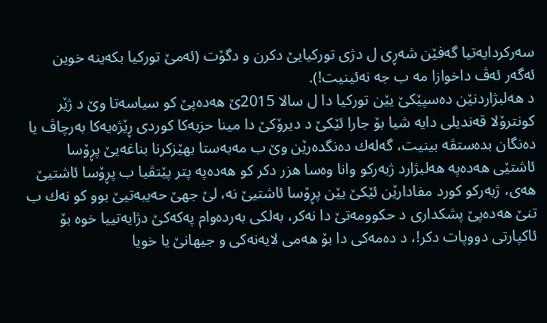سه‌ركردایه‌تیا گه‌فێن شه‌ڕى ل دژى توركیایێ دكرن و دگۆت (ئه‌مێ توركیا بكه‌ینه‌ خوین ئه‌گه‌ر ئه‌ڤ داخوازا مه‌ ب جه نه‌ئینیت!).
د هه‌لبژاردنێن ده‌سپێكێ یێن توركیا دا ل سالا 2015ێ هه‌ده‌پێ كو سیاسه‌تا وێ د ژێر كونترۆلا قه‌ندیلی دایه‌ شیا بۆ جارا ئێكێ د دیرۆكێ دا مینا حزبه‌كا كوردى ڕێژه‌یه‌كا به‌رچاڤ یا ده‌نگان بده‌ستڤه‌ بینیت، گه‌له‌ك ده‌نگده‌رێن وێ ب مه‌به‌ستا بهێزكرنا بناغه‌یێ پڕۆسا ئاشتێى هه‌ده‌په‌ هه‌لبژارد ژبه‌ركو وانا وه‌سا هزر دكر كو هه‌ده‌په‌ پتر پێتڤیا ب پڕۆسا ئاشتیێ هه‌ی، ژبه‌ركو كورد مفادارێن ئێكێ یێن پڕۆسا ئاشتیێ نه‌، لێ جهێ حه‌یبه‌تیێ بوو كو نه‌ك ب تنێ هه‌ده‌پێ پشكدارى د حكوومه‌تێ دا نه‌كر، به‌لكى به‌رده‌وام په‌كه‌كێ دژایه‌تییا خوه‌ بۆ ئاكپارتى دووپات دكر!، د ده‌مه‌كی دا بۆ هه‌می لایه‌نه‌كى و جیهانێ یا خویا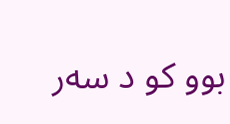بوو كو د سه‌ر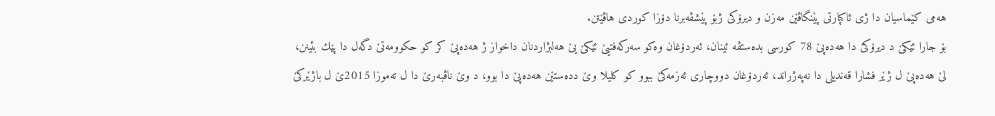هه‌مى كێماسیان دا ژى ئاكپارتى پێنگاڤێن مه‌زن و دیرۆكى ژبۆ پێشڤه‌برنا دۆزا كوردى هاڤێتن.
بۆ جارا ئێكێ د دیرۆكێ دا هه‌ده‌پێ 78 كورسى بده‌ستڤه‌ ئینان، ئه‌ردۆغان وه‌كو سه‌ركه‌فتیێ ئێكێ یێ هه‌لبژاردنان داخواز ژ هه‌ده‌پێ كر كو حكوومه‌تێ دگه‌ل دا پێك بئینن، لێ هه‌ده‌پێ ل ژێر فشارا قه‌ندیلی دا نه‌په‌ژراند، ئه‌ردۆغان دووچارى ئه‌زمه‌كێ ببوو كو كلیلا وێ دده‌ستێن هه‌ده‌پێ دا بوو، د وێ ناڤبه‌رێ دا ل ته‌موزا 2015ێ ل باژێركێ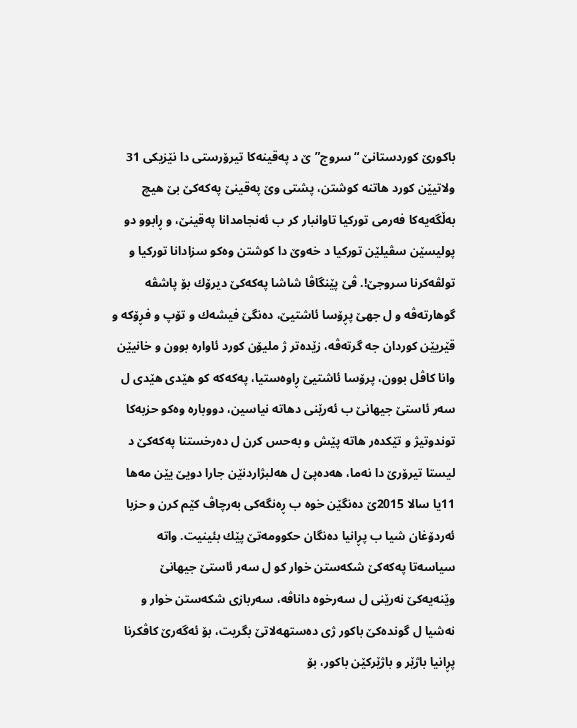باكورێ كوردستانێ “سروج”ێ د په‌قینه‌كا تیرۆرستی دا نێزیكى 31 ولاتیێن كورد هاتنه‌ كوشتن، پشتى وێ په‌قینێ په‌كه‌كێ بێ هیچ به‌ڵگه‌یه‌كا فه‌رمى توركیا تاوانبار كر ب ئه‌نجامدانا په‌قینێ، و ڕابوو دو پولیسێن سڤیلێن توركیا د خه‌وێ دا كوشتن وه‌كو سزادانا توركیا و تولڤه‌كرنا سروجێ!. ڤێ پێنگاڤا شاشا په‌كه‌كێ دیرۆك بۆ پاشڤه‌ گوهارته‌ڤه‌ و ل جهێ پڕۆسا ئاشتیێ، ده‌نگێ فیشه‌ك و تۆپ و فڕۆكه‌ و قێریێن كوردان جه گرته‌ڤه‌، زێده‌تر ژ ملیۆن كورد ئاواره‌ بوون و خانیێن وانا كاڤل بوون، پرۆسا ئاشتیێ ڕاوه‌ستیا، په‌كه‌كه‌ كو هێدى هێدى ل سه‌ر ئاستێ جیهانێ ب ئه‌رێنى دهاته‌ نیاسین، دووباره‌ وه‌كو حزبه‌كا توندوتیژ و تێكده‌ر هاته‌ پێش و به‌حس كرن ل ده‌رخستنا په‌كه‌كێ د لیستا تیرۆرێ دا نه‌ما، هه‌ده‌پێ ل هه‌لبژاردنێن جارا دویێ یێن مه‌ها 11یا سالا 2015ێ ده‌نگێن خوه‌ ب ڕه‌نگه‌كى به‌رچاڤ كێم كرن و حزبا ئه‌ردۆغان شیا ب پڕانیا ده‌نگان حكوومه‌تێ پێك بئینیت. واته‌ سیاسه‌تا په‌كه‌كێ شكه‌ستن خوار كو ل سه‌ر ئاستێ جیهانێ وێنه‌یه‌كێ نه‌رێنى ل سه‌رخوه‌ داناڤه‌، سه‌ربازى شكه‌ستن خوار و نه‌شیا ل گونده‌كێ باكور ژى ده‌ستهه‌لاتێ بگریت، بۆ ئه‌گه‌رێ كاڤكرنا پڕانیا باژێر و باژێركێن باكور، بۆ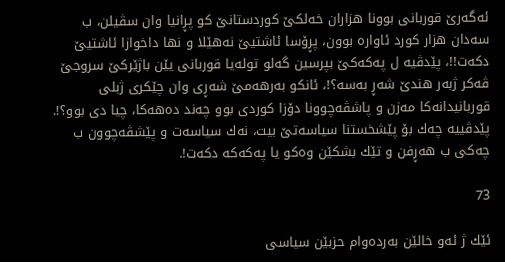ئه‌گه‌رێ قوربانى بوونا هزاران خه‌لكێ كوردستانێ كو پڕانیا وان سڤیلن، ب سه‌دان هزار كورد ئاواره‌ بوون، پڕۆسا ئاشتیێ نه‌هێلا و نها داخوازا ئاشتیێ دكه‌ت!!، پێدڤیه‌ ل په‌كه‌كێ بپرسین گه‌لو توله‌یا قوربانى یێن باژێركێ سروجێ ڤه‌كر ژبه‌ر هندێ شه‌ڕ به‌سه‌؟!، ئانكو به‌رهه‌مێ شه‌ڕى وان چێكرى ژبلى قوربانیدانه‌كا مه‌زن و پاشڤه‌چوونا دۆزا كوردی بوو چه‌ند ده‌هه‌كا، چیا دی بوو؟!. پێدڤییه‌ چه‌ك بۆ پێشخستنا سیاسه‌تێ بیت، نه‌ك سیاسه‌ت و پێشڤه‌چوون ب چه‌كى ب هه‌ڕفن و تێك بشكێن وه‌كو یا په‌كه‌كه‌ دكه‌ت!.

73

ئێك ژ ئه‌و خالێن به‌رده‌وام حزبێن سیاسى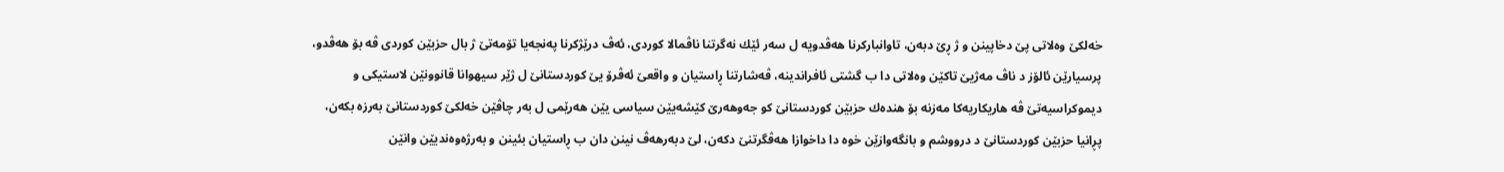خه‌لكێ وه‌لاتى پێ دخاپینن و ژ ڕێ دبه‌ن، تاوانباركرنا هه‌ڤدویه‌ ل سه‌ر ئێك نه‌گرتنا ناڤمالا كوردى، ئه‌ڤ درێژكرنا په‌نجه‌یا تۆمه‌تێ ژ بال حزبێن كوردی ڤه‌ بۆ هه‌ڤدو، پرسیارێن ئالۆز د ناڤ مه‌ژیێ تاكێن وه‌لاتی دا ب گشتى ئافراندینه‌، ڤه‌شارتنا ڕاستیان و واقعێ ئه‌ڤرۆ یێ كوردستانێ ل ژێر سیهوانا قانوونێن لاستیكى و دیموكراسیه‌تێ ڤه‌ هاریكاریه‌كا مه‌زنه‌ بۆ هنده‌ك حزبێن كوردستانێ كو جه‌وهه‌رێ كێشه‌یێن سیاسى یێن هه‌رێمى ل به‌ر چاڤێن خه‌لكێ كوردستانێ به‌رزه‌ بكه‌ن، پڕانیا حزبێن كوردستانێ د درووشم و بانگه‌وازێن خوه‌ دا داخوازا هه‌ڤگرتنێ دكه‌ن، لێ دبه‌رهه‌ڤ نینن دان ب ڕاستیان بئینن و به‌رژه‌وه‌ندیێن وانێن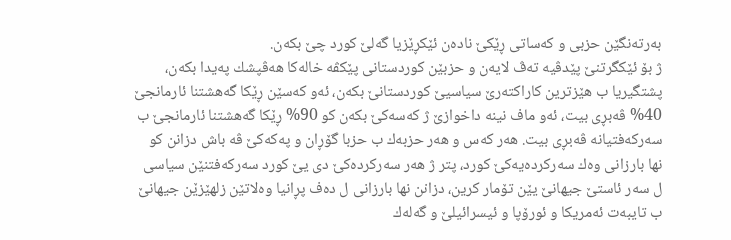به‌رته‌نگێن حزبى و كه‌ساتى ڕێكێ ناده‌ن ئێكڕێزیا گه‌لێ كورد چێ بكه‌ن.
ژ بۆ ئێكگرتنێ پێدڤیه‌ ته‌ڤ لایه‌ن و حزبێن كوردستانى پێكڤه‌ خاله‌كا هه‌ڤپشك په‌یدا بكه‌ن، پشتگیریا ب هێزترین كاراكته‌رێ سیاسیێ كوردستانێ بكه‌ن، ئه‌و كه‌سێن ڕێكا گه‌هشتنا ئارمانجێ 40% ڤه‌بڕى بیت، ئه‌و ماف نینه‌ داخوازێ ژ كه‌سه‌كێ بكه‌ن كو 90% ڕێكا گه‌هشتنا ئارمانجێ ب سه‌ركه‌فتیانه‌ ڤه‌بڕى بیت. هه‌ر كه‌س و هه‌ر حزبه‌ك ب حزبا گۆڕان و په‌كه‌كێ ڤه‌ باش دزانن كو نها بارزانى وه‌ك سه‌ركرده‌یه‌كێ كورد، پتر ژ هه‌ر سه‌ركرده‌كێ دی یێ كورد سه‌ركه‌فتنێن سیاسى ل سه‌ر ئاستێ جیهانێ یێن تۆمار كرین، دزانن نها بارزانى ل ده‌ف پڕانیا وه‌لاتێن زلهێزێن جیهانێ ب تایبه‌ت ئه‌مریكا و ئورۆپا و ئیسرائیلێ و گه‌له‌ك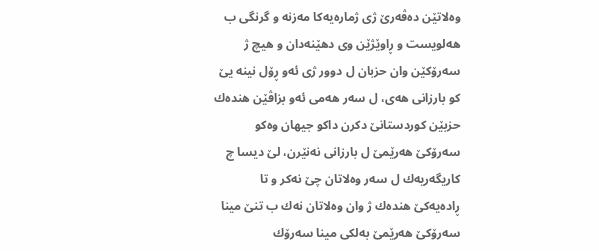وه‌لاتێن ده‌ڤه‌رێ ژى ژماره‌یه‌كا مه‌زنه‌ و گرنگى ب هه‌لویست و ڕاوێژێن وى دهێنه‌دان و هیچ ژ سه‌رۆكێن وان حزبان ل دوور ژى ئه‌و ڕۆل نینه‌ یێ كو بارزانى هه‌ى، ل سه‌ر هه‌مى ئه‌و بزاڤێن هنده‌ك حزبێن كوردستانێ دكرن داكو جیهان وه‌كو سه‌رۆكێ هه‌رێمێ ل بارزانى نه‌نێرن، لێ دیسا چ كاریگه‌ریه‌ك ل سه‌ر وه‌لاتان چێ نه‌كر و تا ڕاده‌یه‌كێ هنده‌ك ژ وان وه‌لاتان نه‌ك ب تنێ مینا سه‌رۆكێ هه‌رێمێ به‌لكى مینا سه‌رۆك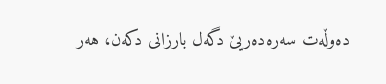ده‌وڵه‌ت سه‌ره‌ده‌ریێ دگه‌ل بارزانى دكه‌ن، هه‌ر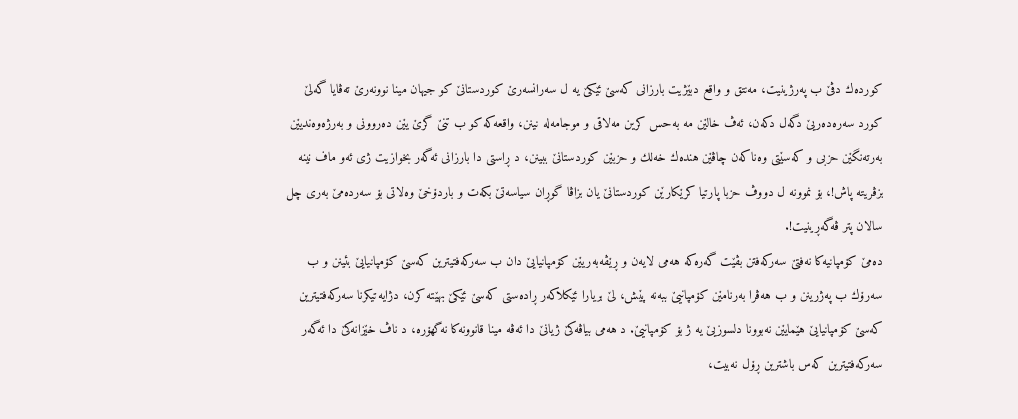كورده‌ك دڤێ ب په‌رژینیت، مه‌نتق و واقع دبێژیت بارزانى كه‌سێ ئێكێ یه‌ ل سه‌رانسه‌رێ كوردستانێ كو جیهان مینا نوونه‌رێ ته‌ڤایا گه‌لێ كورد سه‌ره‌ده‌ریێ دگه‌ل دكه‌ن، ئه‌ڤ خالێن مه‌ به‌حس كرین مه‌لاقى و موجامه‌له‌ نینن، واقعه‌كه‌ كو ب تنێ گرێ یێن ده‌روونى و به‌رژه‌وه‌ندیێن به‌رته‌نگێن حزبى و كه‌سێتى وه‌ناكه‌ن چاڤێن هنده‌ك خه‌لك و حزبێن كوردستانێ ببینن، د ڕاستی دا بارزانى ئه‌گه‌ر بخوازیت ژى ئه‌و ماف نینه‌ بزڤریته‌ پاش!، بۆ نموونه‌ ل دووڤ حزبا پارتیا كرێكارێن كوردستانێ یان بزاڤا گوڕان سیاسه‌تێ بكه‌ت و باردۆخێ وه‌لاتى بۆ سه‌رده‌مێ به‌رى چل سالان پتر ڤه‌گه‌ڕینیت!.
ده‌مێ كۆمپانیه‌كا نه‌فتێ سه‌ركه‌فتن بڤێت گه‌ره‌كه‌ هه‌مى لایه‌ن و ڕێڤه‌به‌ریێن كۆمپانیایێ دان ب سه‌ركه‌فتیترین كه‌سێ كۆمپانیایێ بئینن و ب سه‌رۆك ب په‌ژرینن و ب هه‌ڤرا به‌رنامێن كۆمپانیێ ببه‌نه‌ پێش، لێ بریارا ئێكلاكه‌ر ڕاده‌ستى كه‌سێ ئێكێ بهێته‌ كرن، دژایه‌تیكرنا سه‌ركه‌فتیترین كه‌سێ كۆمپانیایێ هێمایێن نه‌بوونا دلسوزیێ یه‌ ژ بۆ كۆمپانیێ. د هه‌مى بیاڤه‌كێ ژیانێ دا ئه‌ڤه‌ مینا قانوونه‌كا نه‌گهۆره‌، د ناڤ خێزانه‌كێ دا ئه‌گه‌ر سه‌ركه‌فتیترین كه‌س باشترین ڕۆل نه‌بیت،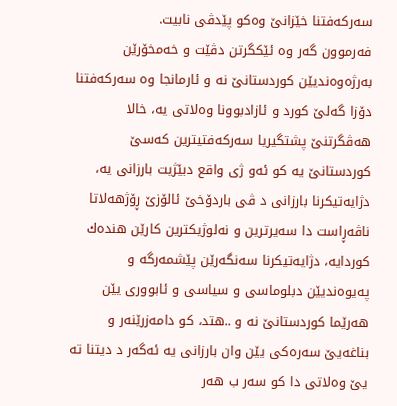سه‌ركه‌فتنا خێزانێ وه‌كو پێدڤى نابیت.
فه‌رموون گه‌ر وه‌ ئێكگرتن دڤێت و خه‌مخۆرێن به‌رژه‌وه‌ندیێن كوردستانێ نه‌ و ئارمانجا وه‌ سه‌ركه‌فتنا دۆزا گه‌لێ كورد و ئازادبوونا وه‌لاتی یه‌، خالا هه‌ڤگرتنێ پشتگیریا سه‌ركه‌فتیترین كه‌سێ كوردستانێ یه‌ كو ئه‌و ژى واقع دبێژیت بارزانی یه‌، دژایه‌تیكرنا بارزانى د ڤى باردۆخێ ئالۆزێ ڕۆژهه‌لاتا ناڤه‌ڕاست دا سه‌یرترین و نه‌لوژیكترین كارێن هنده‌ك كوردایه‌، دژایه‌تیكرنا سه‌نگه‌رێن پێشمه‌رگه‌ و په‌یوه‌ندیێن دبلوماسى و سیاسى و ئابوورى یێن هه‌رێما كوردستانێ نه‌ و ..هتد، كو دامه‌زرێنه‌ر و بناغه‌یێ سه‌ره‌كى یێن وان بارزانی یه‌ ئه‌گه‌ر د دیتنا ته‌ یێ وه‌لاتی دا كو سه‌ر ب هه‌ر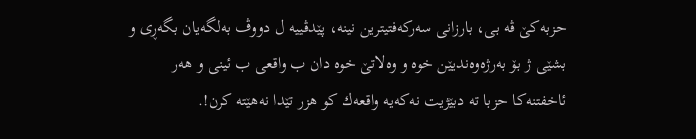حزبه‌كێ ڤه‌ بى، بارزانى سه‌ركه‌فتیترین نینه‌، پێدڤییه‌ ل دووڤ به‌لگه‌یان بگه‌ڕى و بشێى ژ بۆ به‌رژه‌وه‌ندیێن خوه‌ و وه‌لاتێ خوه‌ دان ب واقعی ب ئینى و هه‌ر ئاخفتنه‌كا حزبا ته‌ دبێژیت نه‌كه‌یه‌ واقعه‌ك كو هزر تێدا نه‌هێته‌ كرن!.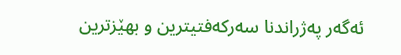ئه‌گه‌ر په‌ژراندنا سه‌ركه‌فتیترین و بهێزترین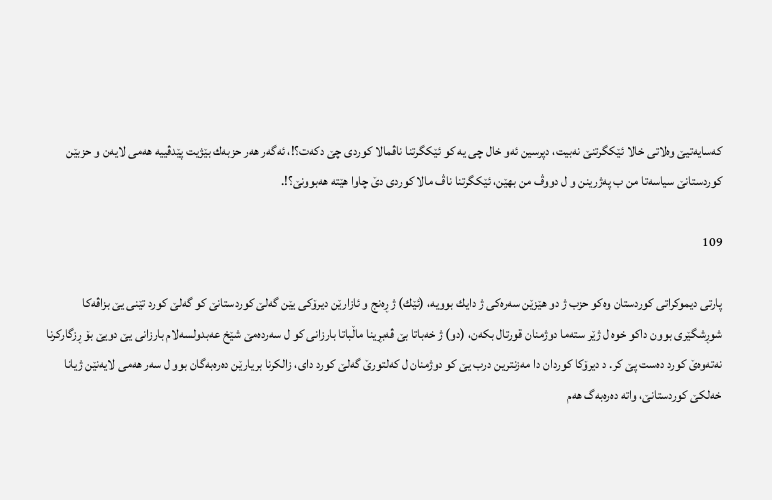كه‌سایه‌تیێ وه‌لاتى خالا ئێكگرتنێ نه‌بیت، دپرسین ئه‌و خال چی یه‌ كو ئێكگرتنا ناڤمالا كوردى چێ دكه‌ت؟!، ئه‌گه‌ر هه‌ر حزبه‌ك بێژیت پێدڤییه‌ هه‌مى لایه‌ن و حزبێن كوردستانێ سیاسه‌تا من ب په‌ژرینن و ل دووڤ من بهێن، ئێكگرتنا ناڤ مالا كوردى دێ چاوا هێته‌ هه‌بوونێ؟!.

109

پارتى دیموكراتى كوردستان وه‌كو حزب ژ دو هێزێن سه‌ره‌كى ژ دایك بوویه‌، (ئێك) ژ ڕه‌نج و ئازارێن دیرۆكى یێن گه‌لێ كوردستانێ كو گه‌لێ كورد تێنى یێ بزاڤه‌كا شوڕشگێرى بوون داكو خوه‌ ل ژێر سته‌ما دوژمنان قورتال بكه‌ن، (دو) ژ خه‌باتا بێ ڤه‌بڕینا ماڵباتا بارزانى كو ل سه‌رده‌مێ شێخ عه‌بدولسه‌لام بارزانى یێ دویێ بۆ ڕزگاركرنا نه‌ته‌وه‌ێ كورد ده‌ست پێ كر. د دیرۆكا كوردان دا مه‌زنترین درب یێ كو دوژمنان ل كه‌لتورێ گه‌لێ كورد داى، زالكرنا بریارێن ده‌ره‌به‌گان بوو ل سه‌ر هه‌مى لایه‌نێن ژیانا خه‌لكێ كوردستانێ، واته‌ ده‌ره‌به‌گ هه‌م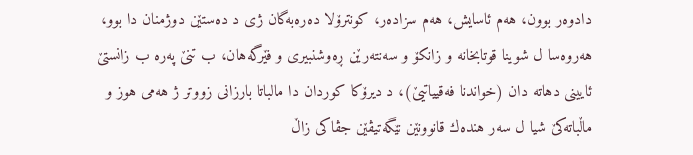دادوه‌ر بوون، هه‌م ئاسایش، هه‌م سزاده‌ر، كونترۆلا ده‌ره‌به‌گان ژى د ده‌ستێن دوژمنان دا بوو، هه‌روه‌سا ل شوینا قوتابخانه‌ و زانكۆ و سه‌نته‌رێن ڕه‌وشنبیرى و فێرگه‌هان، ب تنێ په‌ره‌ ب زانستێ ئایینى دهاته‌ دان (خواندنا فه‌قییاتیێ)، د دیرۆكا كوردان دا مالباتا بارزانى زووتر ژ هه‌مى هوز و ماڵباته‌كێ شیا ل سه‌ر هنده‌ك قانوونێن نێگه‌تیڤێن جڤاكى زاڵ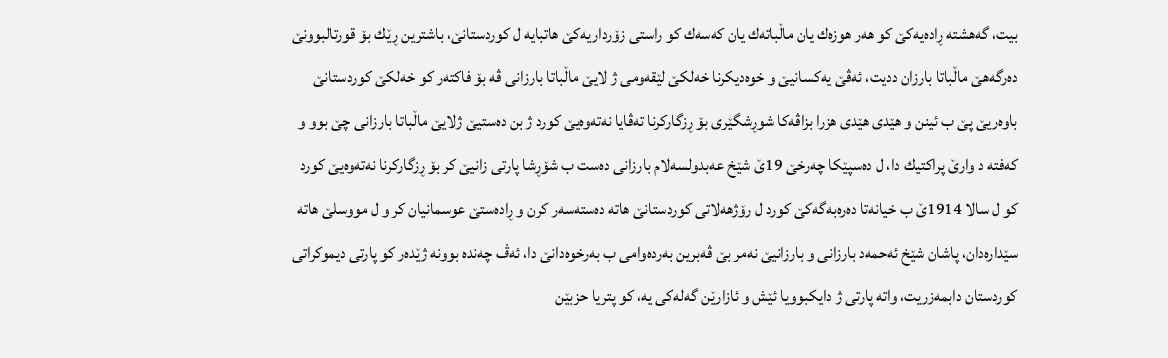بیت، گه‌هشته‌ ڕاده‌یه‌كێ كو هه‌ر هوزه‌ك یان ماڵباته‌ك یان كه‌سه‌ك كو راستى زۆرداریه‌كێ هاتبایه‌ ل كوردستانێ، باشترین ڕێك بۆ قورتالبوونێ ده‌رگه‌هێ ماڵباتا بارزان ددیت، ئه‌ڤێ یه‌كسانیێ و خوه‌دیكرنا خه‌لكێ لێقه‌ومى ژ لایێ ماڵباتا بارزانی ڤه‌ بۆ فاكته‌ر كو خه‌لكێ كوردستانێ باوه‌ریێ پێ ب ئینن و هێدى هێدى هزرا بزاڤه‌كا شوڕشگێرى بۆ ڕزگاركرنا ته‌ڤایا نه‌ته‌وه‌یێ كورد ژ بن ده‌ستیێ ژلایێ ماڵباتا بارزانى چێ بوو و كه‌فته‌ د وارێ پراكتیك دا، ل ده‌سپێكا چه‌رخێ 19ێ شێخ عه‌بدولسه‌لام بارزانی ده‌ست ب شۆڕشا پارتى زانیێ كر بۆ ڕزگاركرنا نه‌ته‌وه‌یێ كورد كو ل سالا 1914ێ ب خیانه‌تا ده‌ره‌به‌گه‌كێ كورد ل رۆژهه‌لاتى كوردستانێ هاته‌ ده‌سته‌سه‌ر كرن و ڕاده‌ستێ عوسمانیان كر و ل مووسلێ هاته‌ سێداره‌دان، پاشان شێخ ئه‌حمه‌د بارزانى و بارزانیێ نه‌مر بێ ڤه‌برین به‌رده‌وامى ب به‌رخوه‌دانێ دا، ئه‌ڤ چه‌نده‌ بوونه‌ ژێده‌ر كو پارتى دیموكراتى كوردستان دابمه‌زریت، واته‌ پارتى ژ دایكبوویا ئێش و ئازارێن گه‌له‌كی یه‌، كو پتریا حزبێن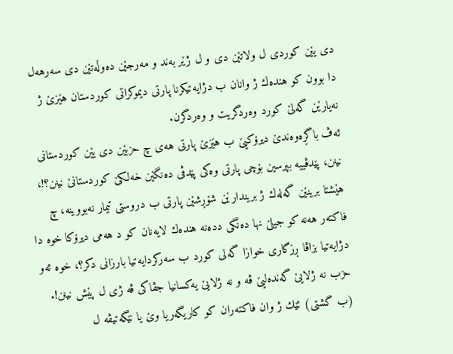دی یێن كوردى ل ولاتێن دی و ل ژێر به‌ند و مه‌رجێن ده‌وڵه‌تێن دی سه‌رهه‌ل دا بوون كو هنده‌ك ژ وانان ب دژایه‌تیكرنا پارتى دیموكراتى كوردستان هێزێ ژ نه‌یارێن گه‌لێ كورد وه‌ردگریت و وه‌ردگرن.
ئه‌ڤ باگڕه‌وه‌ندێ دیرۆكیێ ب هێزێ پارتى هه‌ى چ حزبێن دی یێن كوردستانى نینن، پێدڤییه‌ بپرسین بۆچى پارتى وه‌كى پێدڤى ده‌نگێن خه‌لكێ كوردستانێ نینن؟!، هێشتا برینێن گه‌له‌ك ژ بریندارێن شۆڕشێن پارتى ب دروستى تیمار نه‌بووینه‌، چ فاكته‌ر هه‌نه‌ كو جیلێ نها ده‌نگى دده‌نه‌ هنده‌ك لایه‌نان كو د هه‌مى دیرۆكا خوه‌ دا دژایه‌تیا بزاڤا ڕزگاری خوازا گه‌لى كورد ب سه‌ركردایه‌تیا بارزانى دكر؟، خوه‌ ئه‌و حزب نه‌ ژلایێ گه‌نده‌لیێ ڤه‌ و نه‌ ژلایێ یه‌كسانیا جڤاكی ڤه‌ ژى ل پێش نینن!. (ب گشتى) ئێك ژ وان فاكته‌ران كو كاریگه‌ریا وێ یا نێگه‌تیڤه‌ ل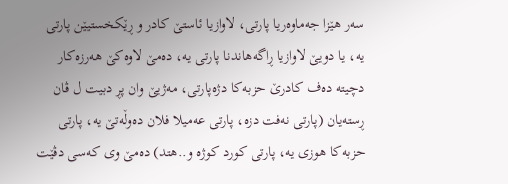سه‌ر هێزا جه‌ماوه‌ریا پارتى، لاوازیا ئاستێ كادر و ڕێكخستیێن پارتی یه‌، یا دویێ لاوازیا ڕاگه‌هاندنا پارتی یه‌، ده‌مێ لاوه‌كێ هه‌رزه‌كار دچیته‌ ده‌ف كادرێ حزبه‌كا دژه‌پارتى، مه‌ژیێ وان پڕ دبیت ل ڤان ڕسته‌یان (پارتى نه‌فت دزه‌، پارتى عه‌میلا فلان ده‌وڵه‌تێ یه‌، پارتى حزبه‌كا هوزی یه‌، پارتى كورد كوژه‌ و..هتد) ده‌مێ وى كه‌سى دڤێت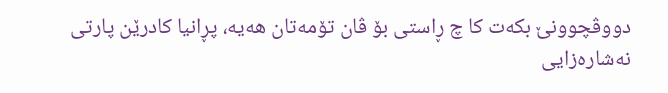دووڤچوونێ بكه‌ت كا چ ڕاستى بۆ ڤان تۆمه‌تان هه‌یه‌، پڕانیا كادرێن پارتى نه‌شاره‌زایی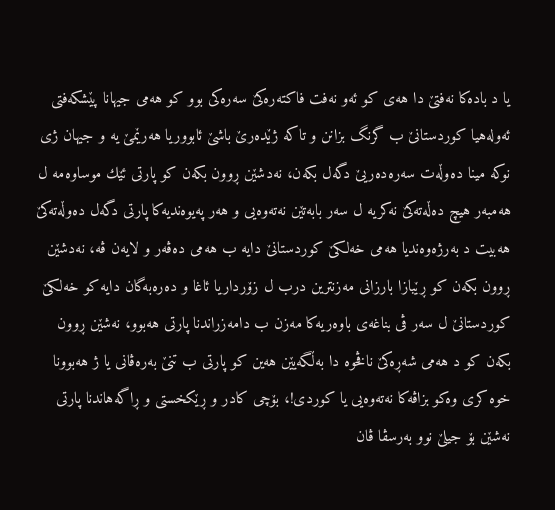یا د باده‌كا نه‌فتێ دا هه‌ى كو ئه‌و نه‌فت فاكته‌ره‌كێ سه‌ره‌كى بوو كو هه‌مى جیهانا پێشكه‌فتى ئه‌وله‌هیا كوردستانێ ب گرنگ بزانن و تاكه‌ ژێده‌رێ باشێ ئابووریا هه‌رێمێ یه‌ و جیهان ژى نوكه‌ مینا ده‌وڵه‌ت سه‌ره‌ده‌ریێ دگه‌ل بكه‌ن، نه‌دشێن ڕوون بكه‌ن كو پارتى ئێك موساوه‌مه‌ ل هه‌مبه‌ر هیچ ده‌ڵه‌ته‌كێ نه‌كریه‌ ل سه‌ر بابه‌تێن نه‌ته‌وه‌یی و هه‌ر په‌یوه‌ندیه‌كا پارتى دگه‌ل ده‌وڵه‌ته‌كێ هه‌بیت د به‌رژه‌وه‌ندیا هه‌مى خه‌لكێ كوردستانێ دایه‌ ب هه‌مى ده‌ڤه‌ر و لایه‌ن ڤه‌، نه‌دشێن ڕوون بكه‌ن كو ڕێبازا بارزانى مه‌زنترین درب ل زۆرداریا ئاغا و ده‌ره‌به‌گان دایه‌ كو خه‌لكێ كوردستانێ ل سه‌ر ڤى بناغه‌ى باوه‌ریه‌كا مه‌زن ب دامه‌زراندنا پارتى هه‌بوو، نه‌شێن ڕوون بكه‌ن كو د هه‌مى شه‌ڕه‌كێ ناڤخوه‌ دا به‌ڵگه‌یێن هه‌ین كو پارتى ب تنێ به‌ره‌ڤانی یا ژ هه‌بوونا خوه‌ كرى وه‌كو بزاڤه‌كا نه‌ته‌وه‌یی یا كوردى!، بۆچى كادر و ڕێكخستى و ڕاگه‌هاندنا پارتى نه‌شێن بۆ جیلێ نوو به‌رسڤا ڤان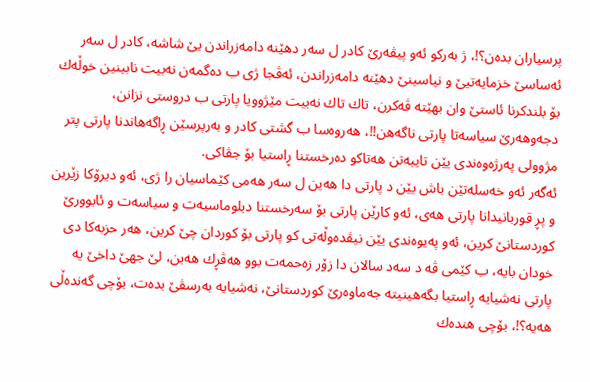پرسیاران بده‌ن؟!، ژ به‌ركو ئه‌و پیڤه‌رێ كادر ل سه‌ر دهێنه‌ دامه‌زراندن یێ شاشه‌، كادر ل سه‌ر ئه‌ساسێ خزمایه‌تیێ و نیاسینێ دهێنه‌ دامه‌زراندن، ئه‌ڤجا ژى ب ده‌گمه‌ن نه‌بیت نابینین خوڵه‌ك بۆ بلندكرنا ئاستێ وان بهێته‌ ڤه‌كرن، تاك تاك نه‌بیت مێژوویا پارتى ب دروستى نزانن، دجه‌وهه‌رێ سیاسه‌تا پارتى ناگه‌هن!!، هه‌روه‌سا ب گشتى كادر و به‌رپرسێن ڕاگه‌هاندنا پارتى پتر مژوولى په‌رژه‌وه‌ندى یێن تایبه‌تن هه‌تاكو ده‌رخستنا ڕاستیا بۆ جڤاكى.
ئه‌گه‌ر ئه‌و خه‌سله‌تێن باش یێن د پارتی دا هه‌ین ل سه‌ر هه‌مى كێماسیان را ژى، ئه‌و دیرۆكا زێرین و پڕ قوربانیدانا پارتى هه‌ى، ئه‌و كارێن پارتى بۆ سه‌رخستنا دبلوماسیه‌ت و سیاسه‌ت و ئابوورێ كوردستانێ كرین، ئه‌و په‌یوه‌ندى یێن نیڤده‌وڵه‌تى كو پارتى بۆ كوردان چێ كرین، هه‌ر حزبه‌كا دی خودان بایه‌، ب كێمی ڤه‌ د سه‌د سالان دا زۆر زه‌حمه‌ت بوو هه‌ڤڕك هه‌بن، لێ جهێ داخێ یه‌ پارتى نه‌شیایه‌ ڕاستیا بگه‌هینیته‌ جه‌ماوه‌رێ كوردستانێ، نه‌شیایه‌ به‌رسڤێ بده‌ت، بۆچى گه‌نده‌ڵى هه‌یه‌؟!، بۆچى هنده‌ك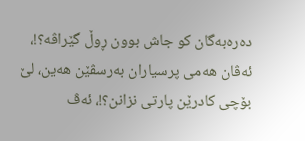ده‌ره‌به‌گان كو جاش بوون ڕوڵ گێراڤه‌؟!، ئه‌ڤان هه‌مى پرسیاران به‌رسڤێن هه‌ین، لێ بۆچى كادرێن پارتى نزانن؟!، ئه‌ڤ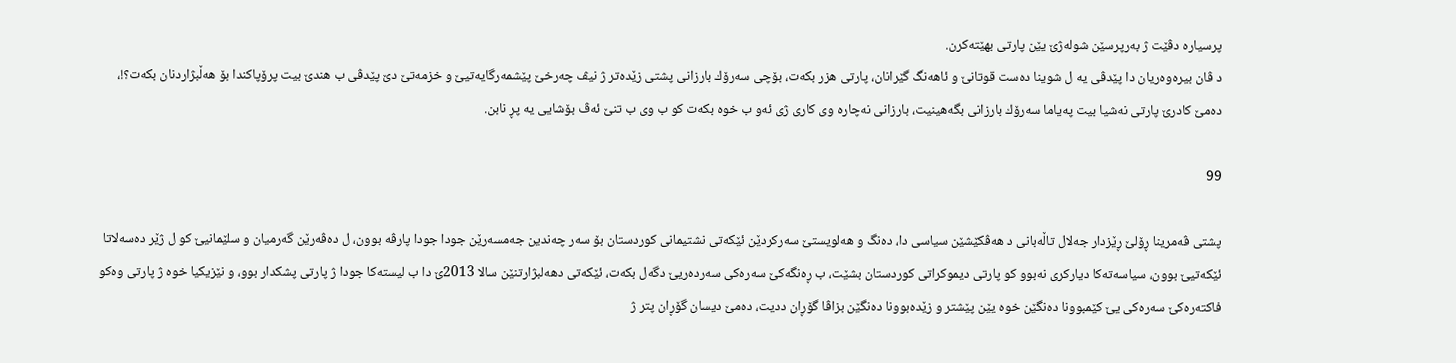پرسیاره‌ دڤێت ژ به‌رپرسێن شوله‌ژێ یێن پارتى بهێته‌كرن.
د ڤان بیره‌وه‌ریان دا پێدڤی یه‌ ل شوینا ده‌ست قوتانێ و ئاهه‌نگ گێرانان، پارتى هزر بكه‌ت، بۆچى سه‌رۆك بارزانى پشتى زێده‌تر ژ نیڤ چه‌رخێ پێشمه‌رگایه‌تیێ و خزمه‌تێ دێ پێدڤى ب هندێ بیت پرۆپاكندا بۆ هه‌ڵبژاردنان بكه‌ت؟!، ده‌مێ كادرێ پارتى نه‌شیا بیت په‌یاما سه‌رۆك بارزانى بگه‌هینیت، بارزانى نه‌چاره‌ وى كارى ژى ئه‌و ب خوه‌ بكه‌ت كو ب وى ب تنێ ئه‌ڤ بۆشایی یه‌ پڕ نابن.

99

پشتى ڤه‌مرینا ڕۆلێ ڕێزدار جه‌لال تاڵه‌بانى د هه‌ڤكێشێن سیاسی دا، ده‌نگ و هه‌لویستێ سه‌ركردێن ئێكه‌تى نشتیمانى كوردستان بۆ سه‌ر چه‌ندین جه‌مسه‌رێن جودا جودا پارڤه‌ بوون، ل ده‌ڤه‌رێن گه‌رمیان و سلێمانیێ كو ل ژێر ده‌سه‌لاتا ئێكه‌تیێ بوون، سیاسه‌ته‌كا دیاركرى نه‌بوو كو پارتى دیموكراتى كوردستان بشێت، ب ڕه‌نگه‌كێ سه‌ره‌كى سه‌رده‌ریێ دگه‌ل بكه‌ت، ئێكه‌تى دهه‌لبژارتنێن سالا 2013ێ دا ب لیسته‌كا جودا ژ پارتى پشكدار بوو، و نێزیكیا خوه‌ ژ پارتى وه‌كو فاكته‌ره‌كێ سه‌ره‌كى یێ كێمبوونا ده‌نگێن خوه‌ یێن پێشتر و زێده‌بوونا ده‌نگێن بزاڤا گۆڕان ددیت، ده‌مێ دیسان گۆڕان پتر ژ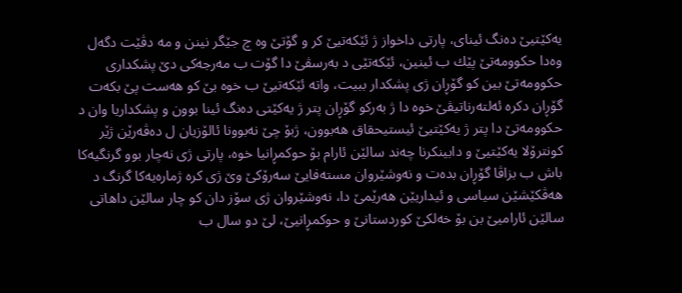یه‌كێتیێ ده‌نگ ئینای، پارتى داخواز ژ ئێكه‌تیێ كر و گۆتێ وه‌ چ جێگر نینن و مه‌ دڤێت دگه‌ل وه‌دا حكوومه‌تێ پێك ب ئینین، ئێكه‌تێى د به‌رسڤێ دا گۆت ب مه‌رجه‌كى دێ پشكدارى حكوومه‌تێ بین كو گۆڕان ژى پشكدار ببیت، واته‌ ئێكه‌تیێ ب خوه‌ بێ كو هه‌ست پێ بكه‌ت گۆڕان دكره‌ ئه‌لته‌رناتیڤێ خوه‌ دا ژ به‌ركو گۆڕان پتر ژ یه‌كێتى ده‌نگ ئینا بوون و پشكداریا وان د حكوومه‌تێ دا پتر ژ یه‌كێتیێ ئیستیحقاق هه‌بوون، ژبۆ چێ نه‌بوونا ئالۆزیان ل ده‌ڤه‌رێن ژێر كونترۆلا یه‌كێتیێ و دابینكرنا چه‌ند سالێن ئارام بۆ حوكمڕانیا خوه‌، پارتى ژى نه‌چار بوو گرنگیه‌كا باش ب بزاڤا گۆڕان بده‌ت و نه‌وشێروان مسته‌فایێ سه‌رۆكێ وێ ژى كره‌ ژماره‌یه‌كا گرنگ د هه‌ڤكێشێن سیاسى و ئیداریێن هه‌رێمێ دا، نه‌وشێروان ژى سۆز دان كو چار سالێن داهاتى سالێن ئارامیێ بن بۆ خه‌لكێ كوردستانێ و حوكمڕانیێ، لێ دو سال ب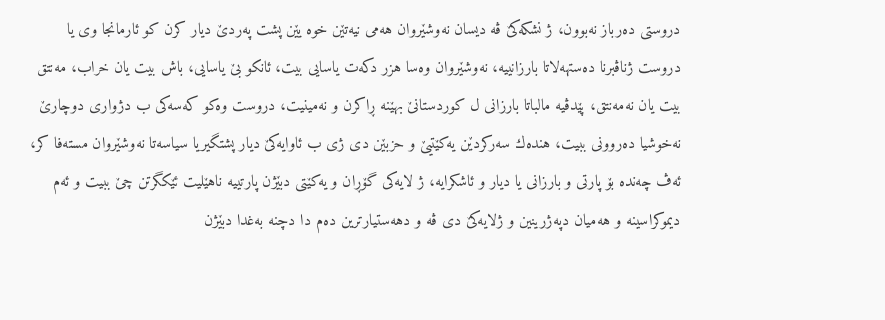دروستى ده‌رباز نه‌بوون، ژ نشكه‌كێ ڤه‌ دیسان نه‌وشێروان هه‌مى نیه‌تێن خوه‌ یێن پشت په‌ردێ دیار كرن كو ئارمانجا وى یا دروست ژناڤبرنا ده‌ستهه‌لاتا بارزانییه‌، نه‌وشێروان وه‌سا هزر دكه‌ت یاسایی بیت، ئانكو بێ یاسایی، باش بیت یان خراب، مه‌نتق بیت یان نه‌مه‌نتق، پێدڤیه‌ مالباتا بارزانى ل كوردستانێ بهێنه‌ ڕاكرن و نه‌مینیت، دروست وه‌كو كه‌سه‌كى ب دژوارى دوچارێ نه‌خوشیا ده‌روونى ببیت، هنده‌ك سه‌ركردێن یه‌كێتیێ و حزبێن دی ژى ب ئاوایه‌كێ دیار پشتگیریا سیاسه‌تا نه‌وشێروان مسته‌فا كر، ئه‌ڤ چه‌نده‌ بۆ پارتى و بارزانى یا دیار و ئاشكرایه‌، ژ لایه‌كى گۆڕان و یه‌كێتى دبێژن پارتییه‌ ناهێلیت ئێكگرتن چێ ببیت و ئه‌م دیموكراسینه‌ و هه‌میان دپه‌ژرینین و ژلایه‌كێ دی ڤه‌ و دهه‌ستیارترین ده‌م دا دچنه‌ به‌غدا دبێژن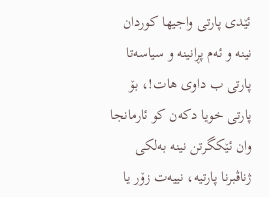ئێدى پارتى واجیها كوردان نینه‌ و ئه‌م پڕانینه‌ و سیاسه‌تا پارتى ب داوى هات!، بۆ پارتى خویا دكه‌ن كو ئارمانجا وان ئێكگرتن نینه‌ به‌لكى ژناڤبرنا پارتیه‌، نییه‌ت زۆر یا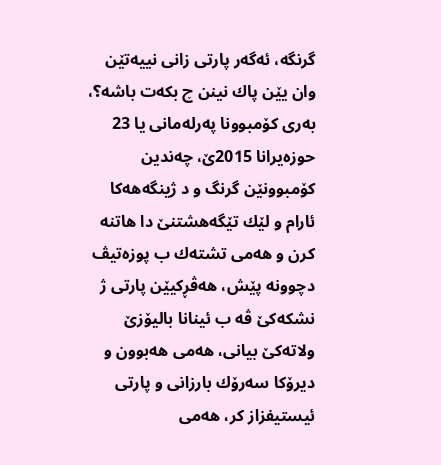گرنگه‌، ئه‌گه‌ر پارتى زانى نییه‌تێن وان یێن پاك نینن چ بكه‌ت باشه‌؟، به‌رى كۆمبوونا په‌رله‌مانى یا 23 حوزه‌یرانا 2015ێ، چه‌ندین كۆمبوونێن گرنگ و د ژینگه‌هه‌كا ئارام و لێك تێگه‌هشتنێ دا هاتنه‌ كرن و هه‌مى تشته‌ك ب پوزه‌تیڤ دچوونه‌ پێش، هه‌ڤڕكیێن پارتى ژ نشكه‌كێ ڤه‌ ب ئینانا بالیۆزێ ولاته‌كێ بیانى، هه‌مى هه‌بوون و دیرۆكا سه‌رۆك بارزانى و پارتى ئیستیفزاز كر، هه‌مى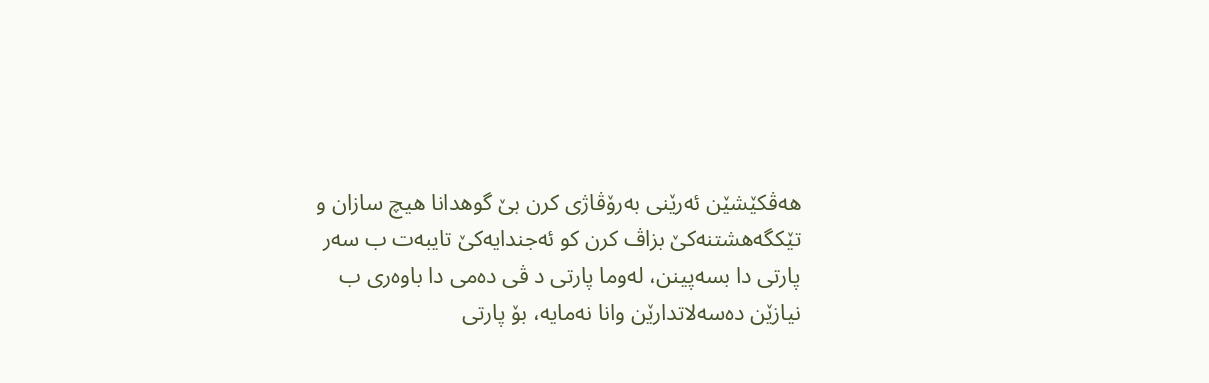هه‌ڤكێشێن ئه‌رێنى به‌رۆڤاژى كرن بێ گوهدانا هیچ سازان و تێكگه‌هشتنه‌كێ بزاڤ كرن كو ئه‌جندایه‌كێ تایبه‌ت ب سه‌ر پارتی دا بسه‌پینن، له‌وما پارتى د ڤى ده‌می دا باوه‌رى ب نیازێن ده‌سه‌لاتدارێن وانا نه‌مایه‌، بۆ پارتى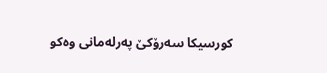كورسیكا سه‌رۆكێ په‌رله‌مانى وه‌كو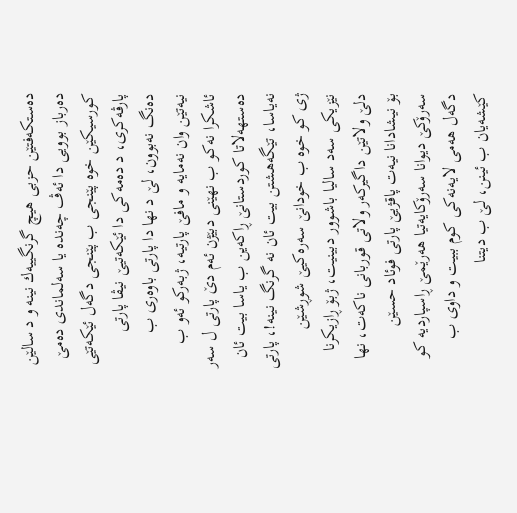ده‌ستكه‌فتێن حزبى هیچ گرنگییه‌ك نینه‌ و د سالێن ده‌رباز بوویی دا ئه‌ڤ چه‌نده‌ یا سه‌لماندى ده‌مێ كورسیكێن خوه‌ پێنجى ب پێنجى دگه‌ل ئێكه‌تێى پارڤه‌كرى، د ده‌مه‌كی دا ئێكه‌تیێ نیڤا پارتى ده‌نگ نه‌بوون، لێ د نها دا پارتى باوه‌رى ب نیه‌تێن وان نه‌مایه‌ و مافێ پارتیه‌، ژبه‌ركو ئه‌و ب ئاشكرا نه‌كو ب نهێنى دبێژن ئه‌م دێ پارتى ل سه‌ر ده‌ستهه‌لاتا كوردستانێ ڕاكه‌ین ب یاسا بیت ئان نه‌یاسا، تێگه‌هشتن بیت ئان نه‌ گرنگ نینه‌!، پارتى ژى كو خوه‌ ب خودانێ سه‌ره‌كیێ شوڕشێن نێزیكى سه‌د سالیا باشوور دبینیت، ژبۆ ڕازیكرنا دلێ ولاتێن داگیركه‌ر ولاتى قوربانى ناكه‌ت، نها بۆ نیشادانا نیه‌ت پاقژیێ پارتى فوئاد حسێن سه‌رۆكێ دیوانا سه‌رۆكایه‌تیا هه‌رێمێ ڕاسپاردیه‌ كو دگه‌ل هه‌مى لایه‌نه‌كى كوم ببیت و داوى ب كێشه‌یان ب ئینن، لێ ب دیتنا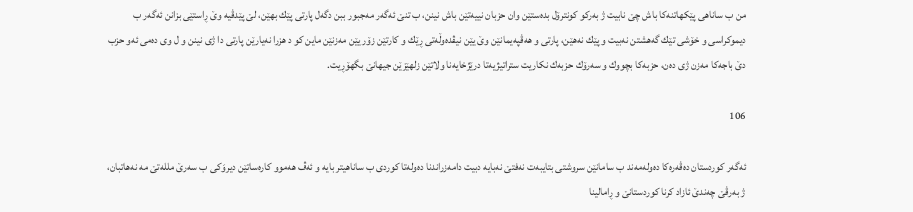من ب ساناهى پێكهاتنه‌كا باش چێ نابیت ژ به‌ركو كونترۆل بده‌ستێن وان حزبان نییه‌تێن باش نینن، ب تنێ ئه‌گه‌ر مه‌جبور ببن دگه‌ل پارتى پێك بهێن، لێ پێدڤیه‌ وێ ڕاستێى بزانن ئه‌گه‌ر ب دیموكراسى و خۆشى تێك گه‌هشتن نه‌بیت و پێك نه‌هێن، پارتى و هه‌ڤپه‌یمانێن وێ یێن نیڤده‌وڵه‌تى ڕێك و كارتێن زۆر یێن مه‌زنێن ماین كو د هزرا نه‌یارێن پارتی دا ژى نینن و ل وى ده‌مى ئه‌و حزب دێ باجه‌كا مه‌زن ژى ده‌ن، حزبه‌كا بچووك و سه‌رۆك حزبه‌ك نكاریت ستراتیژیه‌تا درێژخایه‌نا ولاتێن زلهێزێن جیهانێ بگهۆڕیت.

106

ئه‌گه‌ر كوردستان ده‌ڤه‌ره‌كا ده‌وله‌مه‌ند ب سامانێن سروشتی بتایبه‌ت نه‌فتێ نه‌بایه‌ دبیت دامه‌زراندنا ده‌وله‌تا كوردی ب ساناهیتر بایه‌ و ئه‌ڤ هه‌موو كاره‌ساتێن دیروَكی ب سه‌رێ ملله‌تێ مه‌ نه‌هاتبان، ژ به‌رڤێ چه‌ندێ ئازاد كرنا كوردستانێ و ڕامالینا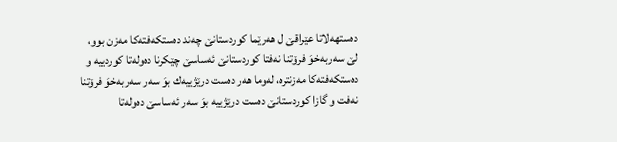ده‌ستهه‌لاتا عێراقێ ل هه‌رێما كوردستانێ چه‌ند ده‌ستكه‌فته‌كا مه‌زن بوو، لێ سه‌ربه‌خوَ فرۆتنا نه‌فتا كوردستانێ ئه‌ساسێ چێكرنا ده‌وله‌تا كوردییه‌ و ده‌ستكه‌فته‌كا مه‌زنتره‌، له‌وما هه‌ر ده‌ست درێژییه‌ك بوَ سه‌ر سه‌ربه‌خوَ فرۆتنا نه‌فت و گازا كوردستانێ ده‌ست درێژییه‌ بوَ سه‌ر ئه‌ساسێ ده‌وله‌تا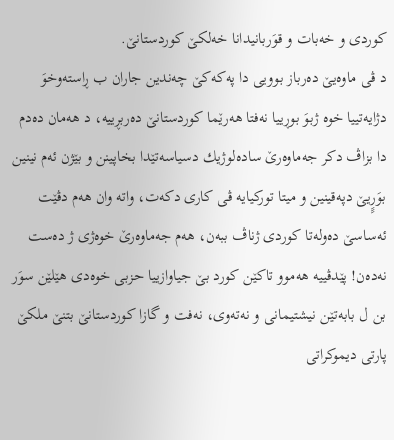كوردی و خه‌بات و قوَربانیدانا خه‌لكێ كوردستانێ.
د ڤی ماوه‌یێ ده‌رباز بوویی دا په‌كه‌كێ چه‌ندین جاران ب ڕاسته‌وخوَ دژایه‌تییا خوه‌ ژبوَ بوڕییا نه‌فتا هه‌رێما كوردستانێ ده‌ربڕییه‌، د هه‌مان ده‌دم دا بزاڤ دكر جه‌ماوه‌رێ ساده‌لوژیك دسیاسه‌تێدا بخاپینن و بێژن ئه‌م نینین بوَرٍِیێ دپه‌قینین و میتا توركیایه‌ ڤی كاری دكه‌ت، واته‌ وان هه‌م دڤێت ئه‌ساسێ ده‌وله‌تا كوردی ژناڤ ببه‌ن، هه‌م جه‌ماوه‌رێ خوه‌ژی ژ ده‌ست نه‌ده‌ن! پێدڤییه‌ هه‌موو تاكێن كورد بێ جیاوازییا حزبی خوه‌دی هێلێن سوَر بن ل بابه‌تێن نیشتیمانی و نه‌ته‌وی، نه‌فت و گازا كوردستانێ بتنێ ملكێ پارتی دیموكراتی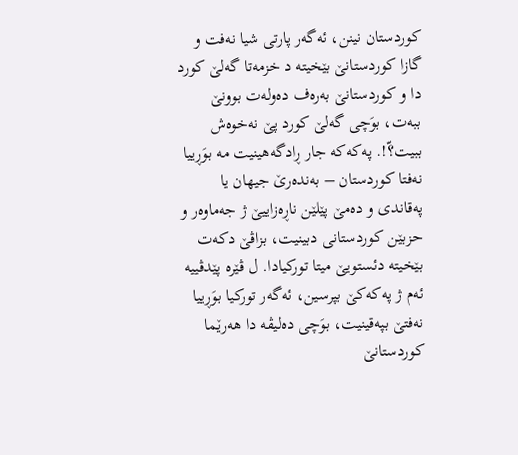كوردستان نینن، ئه‌گه‌ر پارتی شیا نه‌فت و گازا كوردستانێ بێخیته‌ د خزمه‌تا گه‌لێ كورد دا و كوردستانێ به‌ره‌ف ده‌وله‌ت بوونێ ببه‌ت، بوَچی گه‌لێ كورد پێ نه‌خوه‌ش ببیت؟ّ!. په‌كه‌كه‌ جار ڕادگه‌هینیت مه‌ بوَڕییا نه‌فتا كوردستان – به‌نده‌رێ جیهان یا په‌قاندی و ده‌مێ پێلێن ناڕه‌زاییێ ژ جه‌ماوه‌ر و حزبێن كوردستانی دبینیت، بزاڤێ دكه‌ت بێخیته‌ دئستویێ میتا توركیادا. ل ڤێره‌ پێدڤییه‌ ئه‌م ژ په‌كه‌كێ بپرسین، ئه‌گه‌ر توركیا بوَڕییا نه‌فتێ بپه‌قینیت، بوَچی ده‌لیڤه‌ دا هه‌رێما كوردستانێ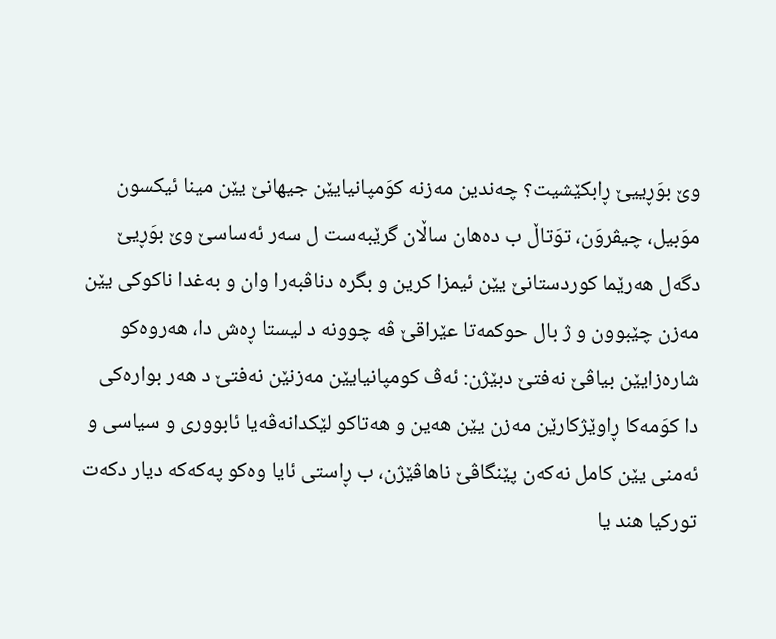وێ بوَڕییێ ڕابكێشیت؟ چه‌ندین مه‌زنه‌ كوَمپانیایێن جیهانێ یێن مینا ئیكسون موَبیل، چیڤروَن، توَتاڵ ب ده‌هان ساڵان گرێبه‌ست ل سه‌ر ئه‌ساسێ وێ بوَڕیێ دگه‌ل هه‌رێما كوردستانێ یێن ئیمزا كرین و بگره‌ دناڤبه‌را وان و به‌غدا ناكوكی یێن مه‌زن چێبوون و ژ بال حوكمه‌تا عێراقێ ڤه‌ چوونه‌ د لیستا ڕه‌ش دا، هه‌روه‌كو شاره‌زایێن بیاڤێ نه‌فتێ دبێژن: ئه‌ڤ كومپانیایێن مه‌زنێن نه‌فتێ د هه‌ر بواره‌كی دا كوَمه‌كا ڕاوێژكارێن مه‌زن یێن هه‌ین و هه‌تاكو لێكدانه‌ڤه‌یا ئابووری و سیاسی و ئه‌منی یێن كامل نه‌كه‌ن پێنگاڤێ ناهاڤێژن، ب ڕاستی ئایا وه‌كو په‌كه‌كه‌ دیار دكه‌ت توركیا هند یا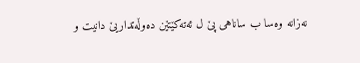نه‌زانه‌ وه‌سا ب ساناهی پێ ل ئه‌ته‌كێتێن ده‌وڵه‌تداریێ دانیت و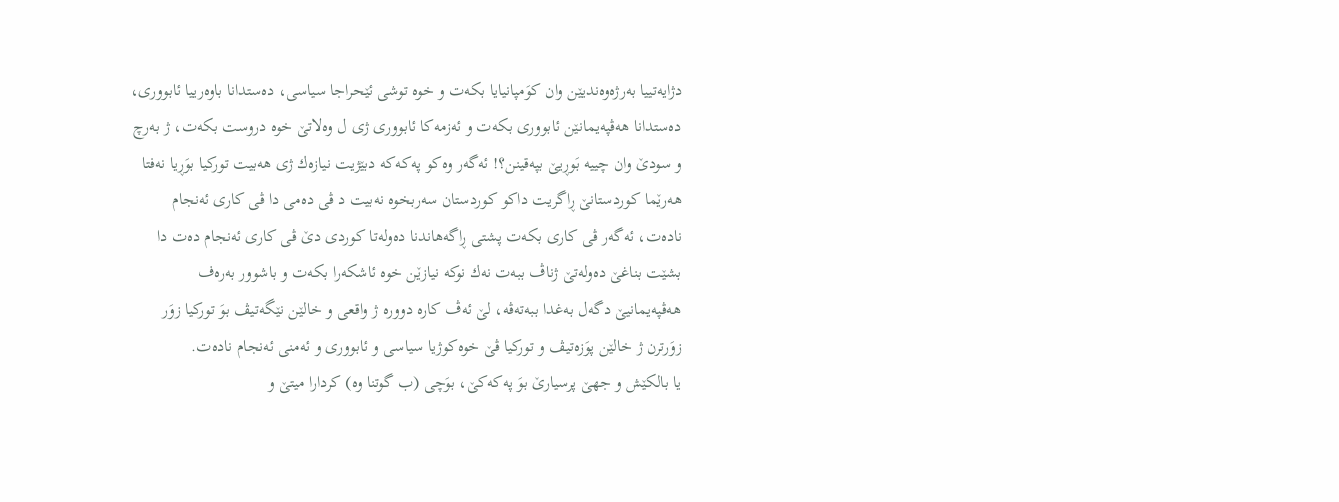دژایه‌تییا به‌رژه‌وه‌ندیێن وان كوَمپانیایا بكه‌ت و خوه‌ توشی ئێحراجا سیاسی، ده‌ستدانا باوه‌رییا ئابووری، ده‌ستدانا هه‌ڤپه‌یمانێن ئابووری بكه‌ت و ئه‌زمه‌كا ئابووری ژی ل وه‌لاتێ خوه‌ دروست بكه‌ت، ژ به‌رچ و سودێ وان چییه‌ بَوڕیێ بپه‌قینن؟! ئه‌گه‌ر وه‌كو په‌كه‌كه‌ دبێژیت نیازه‌ك ژی هه‌بیت توركیا بوَڕیا نه‌فتا هه‌رێما كوردستانێ ڕاگریت داكو كوردستان سه‌ربخوه‌ نه‌بیت د ڤی ده‌می دا ڤی كاری ئه‌نجام ناده‌ت، ئه‌گه‌ر ڤی كاری بكه‌ت پشتی ڕاگه‌هاندنا ده‌وله‌تا كوردی دێ ڤی كاری ئه‌نجام ده‌ت دا بشێت بناغێ ده‌وله‌تێ ژناڤ ببه‌ت نه‌ك نوكه‌ نیازێن خوه‌ ئاشكه‌را بكه‌ت و باشوور به‌ره‌ف هه‌ڤپه‌یمانیێ دگه‌ل به‌غدا ببه‌ته‌ڤه‌، لێ ئه‌ڤ كاره‌ دووره‌ ژ واقعی و خالێن نێگه‌تیڤ بوَ توركیا زوَر زوَرترن ژ خالێن پوَزه‌تیڤ و توركیا ڤێ خوه‌كوژیا سیاسی و ئابووری و ئه‌منی ئه‌نجام ناده‌ت.
یا بالكێش و جهێ پرسیارێ بوَ په‌كه‌كێ، بوَچی (ب گوتنا وه‌) كردارا میتێ و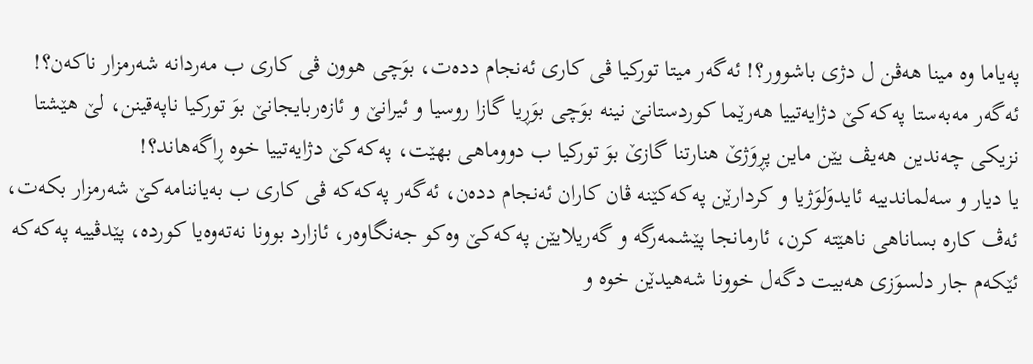په‌یاما وه‌ مینا هه‌ڤن ل دژی باشوور؟! ئه‌گه‌ر میتا توركیا ڤی كاری ئه‌نجام دده‌ت، بوَچی هوون ڤی كاری ب مه‌ردانه‌ شه‌رمزار ناكه‌ن؟!
ئه‌گه‌ر مه‌به‌ستا په‌كه‌كێ دژایه‌تییا هه‌رێما كوردستانێ نینه‌ بوَچی بوَڕیا گازا روسیا و ئیرانێ و ئازه‌ربایجانێ بوَ توركیا ناپه‌قینن، لێ هێشتا نزیكی چه‌ندین هه‌یڤ یێن ماین پڕوَژێ هنارتنا گازێ بوَ توركیا ب دووماهی بهێت، په‌كه‌كێ دژایه‌تییا خوه‌ ڕاگه‌هاند؟!
یا دیار و سه‌لماندییه‌ ئایدوَلوَژیا و كردارێن په‌كه‌كێنه‌ ڤان كاران ئه‌نجام دده‌ن، ئه‌گه‌ر په‌كه‌كه‌ ڤی كاری ب به‌یاننامه‌كێ شه‌رمزار بكه‌ت، ئه‌ڤ كاره‌ بساناهی ناهێته‌ كرن، ئارمانجا پێشمه‌رگه‌ و گه‌ریلایێن په‌كه‌كێ وه‌كو جه‌نگاوه‌ر، ئازارد بوونا نه‌ته‌وه‌یا كورده‌، پێدڤییه‌ په‌كه‌كه‌ ئێكه‌م جار دلسوَزی هه‌بیت دگه‌ل خوونا شه‌هیدێن خوه‌ و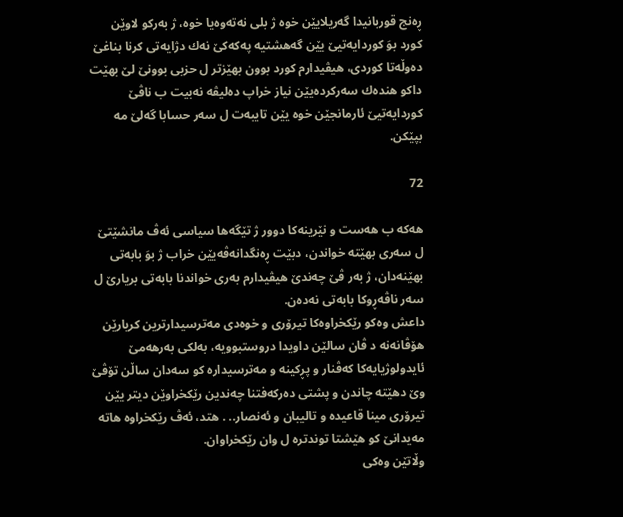ڕه‌نج قوربانیدا گه‌ریلایێن خوه‌ ژ بلی نه‌ته‌وه‌یا خوه‌، ژ به‌ركو لاوێن كورد بوَ كوردایه‌تیێ یێن گه‌هشتیه‌ په‌كه‌كێ نه‌ك دژایه‌تی كرنا بناغێ ده‌وڵه‌تا كوردی، هیڤیدارم كورد بوون بهێزتر ل حزبی بوونێ لێ بهێت داكو هنده‌ك سه‌ركرده‌یێن نیاز خراپ ده‌لیڤه‌ نه‌بیت ب ناڤێ كوردایه‌تیێ ئارمانجێن خوه‌ یێن تایبه‌ت ل سه‌ر حسابا گه‌لێ مه‌ بپێكن.

72

هه‌كه‌ ب هه‌ست و نێرینه‌كا دوور ژ تێگه‌ها سیاسی ئه‌ڤ مانشێتێ ل سه‌ری بهێته‌ خواندن، دبێت ڕه‌نگدانه‌ڤه‌یێن خراب ژ بوَ بابه‌تی بهێنه‌دان، ژ به‌ر ڤێ چه‌ندێ هیڤیدارم به‌ری خواندنا بابه‌تی بریارێ ل سه‌ر ناڤه‌ڕوكا بابه‌تی نه‌ده‌ن.
داعش وه‌كو رێكخراوه‌كا تیرۆری و خوه‌دی مه‌ترسیدارترین كریارێن هۆڤانه‌نه‌ د ڤان سالێن داویدا دروستبوویه‌، به‌لكی به‌رهه‌مێ ئایدولوژیایه‌كا كه‌ڤنار و پڕكینه‌ و مه‌ترسیداره‌ كو سه‌دان ساڵن تۆڤێ وێ دهێته‌ چاندن و پشتی ده‌ركه‌فتنا چه‌ندین رێكخراوێن دیتر یێن تیرۆری مینا قاعیده‌ و تالیبان و ئه‌نصار.. . هتد، ئه‌ڤ رێكخراوه‌ هاته‌ مه‌یدانێ كو هێشتا توندتره‌ ل وان رێكخراوان.
وڵاتێن وه‌كی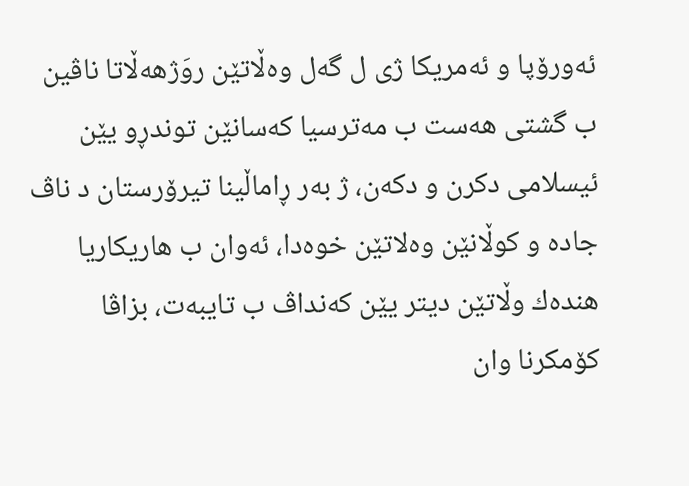ئه‌ورۆپا و ئه‌مریكا ژی ل گه‌ل وه‌ڵاتێن روَژهه‌ڵاتا ناڤین ب گشتی هه‌ست ب مه‌ترسیا كه‌سانێن توندڕو یێن ئیسلامی دكرن و دكه‌ن، ژ به‌ر ڕاماڵینا تیرۆرستان د ناڤ جاده‌ و كوڵانێن وه‌لاتێن خوه‌دا، ئه‌وان ب هاریكاریا هنده‌ك وڵاتێن دیتر یێن كه‌نداڤ ب تایبه‌ت، بزاڤا كۆمكرنا وان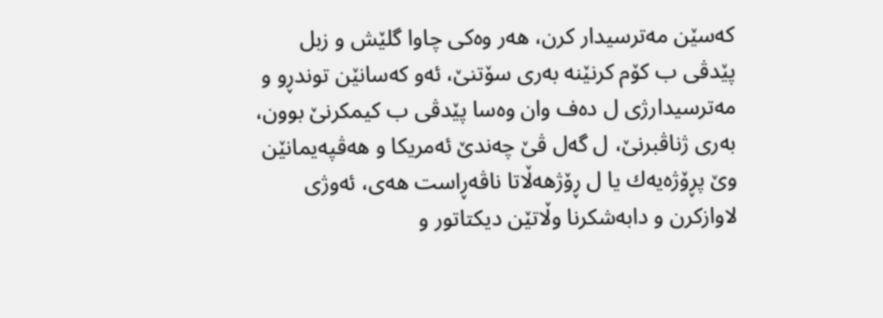كه‌سێن مه‌ترسیدار كرن، هه‌ر وه‌كی چاوا گلێش و زبل پێدڤی ب كۆم كرنێنه‌ به‌ری سۆتنێ، ئه‌و كه‌سانێن توندڕو و مه‌ترسیدارژی ل ده‌ف وان وه‌سا پێدڤی ب كیمكرنێ بوون، به‌ری ژناڤبرنێ، ل گه‌ل ڤێ چه‌ندێ ئه‌مریكا و هه‌ڤپه‌یمانێن وێ پڕۆژه‌یه‌ك یا ل ڕۆژهه‌ڵاتا ناڤه‌ڕاست هه‌ی، ئه‌وژی لاوازكرن و دابه‌شكرنا وڵاتێن دیكتاتور و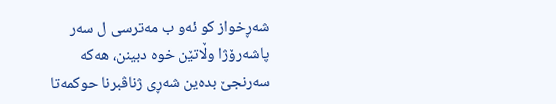شه‌ڕخواز كو ئه‌و ب مه‌ترسی ل سه‌ر پاشه‌رۆژا وڵاتێن خوه‌ دبینن، هه‌كه‌ سه‌رنجێ بده‌ین شه‌ڕی ژناڤبرنا حوكمه‌تا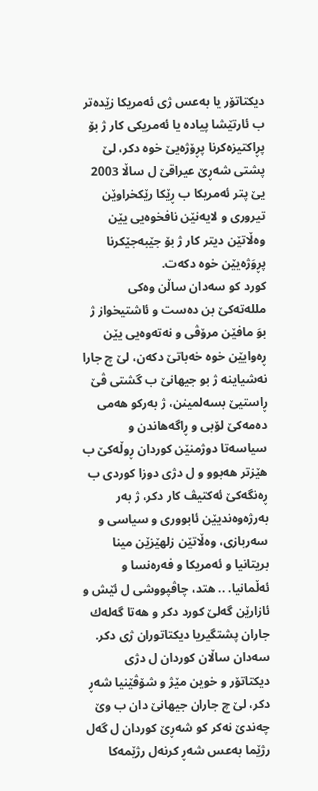دیكتاتۆر یا به‌عس ژی ئه‌مریكا زێده‌تر ب ئارتێشا پیاده‌ یا ئه‌مریكی كار ژ بۆ پڕاكتیزه‌كرنا پڕۆژه‌یێ خوه‌ دكر، لێ پشتی شه‌ڕێ عیراقێ ل ساڵا 2003 یێ پتر ئه‌مریكا ب ڕێكا رێكخراوێن تیروری و لایه‌نێن نافخوه‌یی یێن وه‌ڵاتێن دیتر كار ژ بۆ جێبه‌جێكرنا پڕوَژه‌یێن خوه‌ دكه‌ت.
كورد كو سه‌دان ساڵن وه‌كی ملله‌ته‌كێ بن ده‌ست و ئاشتیخواز ژ بوَ مافێن مرۆڤی و نه‌ته‌وه‌یی یێن ڕه‌وایێن خوه‌ خه‌باتێ دكه‌ن، لێ چ جارا نه‌شیاینه‌ ژ بو جیهانێ ب گشتی ڤێ ڕاستیێ بسه‌لمینن، ژ به‌ركو هه‌می ده‌مه‌كێ لۆبی و ڕاگه‌هاندن و سیاسه‌تا دوژمنێن كوردان ڕوڵه‌كێ ب هێزتر هه‌بوو و ل دژی دوزا كوردی ب ڕه‌نگه‌كێ ئه‌كتیڤ كار دكر، ژ به‌ر به‌رژه‌وه‌ندیێن ئابووری و سیاسی و سه‌ربازی، وه‌ڵاتێن زلهێزێن مینا بریتانیا و ئه‌مریكا و فه‌ره‌نسا و ئه‌ڵمانیا. .. هتد، چاڤپووشی ل ئێش و ئازارێن گه‌لێ كورد دكر و هه‌تا گه‌له‌ك جاران پشتگیریا دیكتاتوران ژی دكر.
سه‌دان ساڵان كوردان ل دژی دیكتاتۆر و خوین مێژ و شۆڤێنیا شه‌ڕ دكر، لێ چ جاران جیهانێ دان ب وێ چه‌ندێ نه‌كر كو شه‌ڕێ كوردان ل گه‌ل رژێما به‌عس شه‌ڕ كرنه‌ل رژێمه‌كا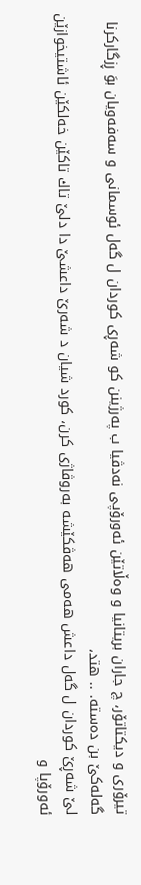تیرۆری و دیكتاتۆر، چ جاران بریتانیا و وه‌ڵاتێن ئه‌ورۆپی نه‌دڤیا ب په‌رژینن كو شه‌ڕی كوردان ل گه‌ل ئوسمانی و سه‌فه‌ویان بوَ ڕزگاركرنا گه‌له‌كێ بن ده‌سته‌. .. هتد،
لێ شه‌ڕێ كوردان ل گه‌ل داعش هه‌می هه‌ڤكێشه‌ به‌روڤاژی كرن، كورد شیان د شه‌رێ داعشێ دا دلێ تاك تاكێن خه‌لكێن ئاشتیخوازێن ئه‌ورۆپا و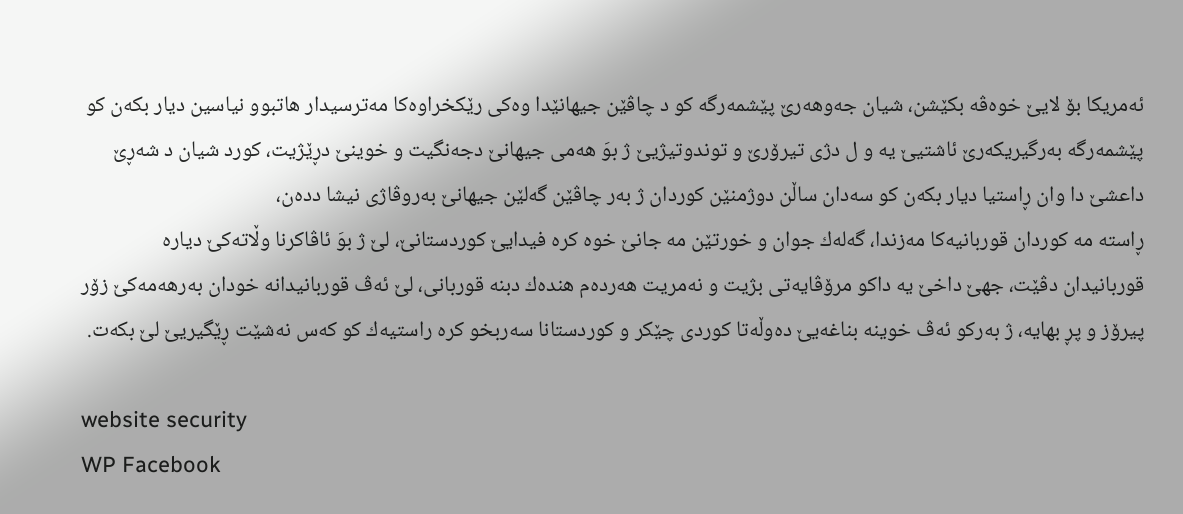ئه‌مریكا بۆ لایێ خوه‌ڤه‌ بكێشن، شیان جه‌وهه‌رێ پێشمه‌رگه‌ كو د چاڤێن جیهانێدا وه‌كی رێكخراوه‌كا مه‌ترسیدار هاتبوو نیاسین دیار بكه‌ن كو پێشمه‌رگه‌ به‌رگیریكه‌رێ ئاشتیێ یه‌ و ل دژی تیرۆرێ و توندوتیژیێ ژ بوَ هه‌می جیهانێ دجه‌نگیت و خوینێ دڕێژیت، كورد شیان د شه‌ڕێ داعشێ دا وان ڕاستیا دیار بكه‌ن كو سه‌دان ساڵن دوژمنێن كوردان ژ به‌ر چاڤێن گه‌لێن جیهانێ به‌روڤاژی نیشا دده‌ن،
ڕاسته‌ مه‌ كوردان قوربانیه‌كا مه‌زندا، گه‌له‌ك جوان و خورتێن مه‌ جانێ خوه‌ كره‌ فیدایێ كوردستانێ، لێ ژ بوَ ئاڤاكرنا وڵاته‌كێ دیاره‌ قوربانیدان دڤێت، جهێ داخێ یه‌ داكو مرۆڤایه‌تی بژیت و نه‌مریت هه‌رده‌م هنده‌ك دبنه‌ قوربانی، لێ ئه‌ڤ قوربانیدانه‌ خودان به‌رهه‌مه‌كێ زۆر پیرۆز و پڕ بهایه‌، ژ به‌ركو ئه‌ڤ خوینه‌ بناغه‌یێ ده‌وڵه‌تا كوردی چێكر و كوردستانا سه‌ربخو كره‌ راستیه‌ك كو كه‌س نه‌شێت ڕێگیریێ لێ بكه‌ت.

website security
WP Facebook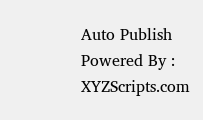Auto Publish Powered By : XYZScripts.com